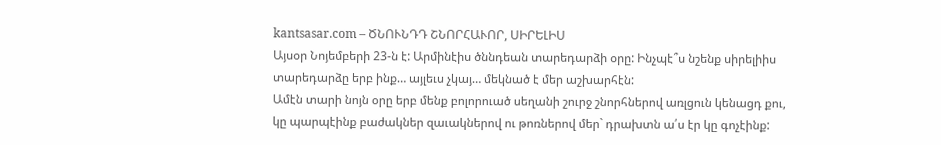kantsasar.com – ԾՆՈՒՆԴԴ ՇՆՈՐՀԱՒՈՐ, ՍԻՐԵԼԻՍ
Այսօր Նոյեմբերի 23-ն է: Արմինէիս ծննդեան տարեդարձի օրը: Ինչպէ՞ս նշենք սիրելիիս տարեդարձը երբ ինք… այլեւս չկայ… մեկնած է մեր աշխարհէն:
Ամէն տարի նոյն օրը երբ մենք բոլորուած սեղանի շուրջ շնորհներով առլցուն կենացդ քու, կը պարպէինք բաժակներ զաւակներով ու թոռներով մեր` դրախտն ա՛ս էր կը գոչէինք: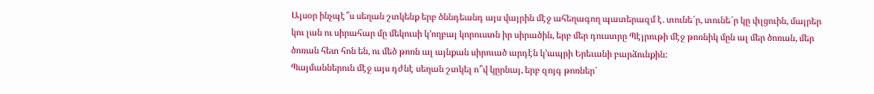Այսօր ինչպէ՞ս սեղան շտկենք երբ ծննդեանդ այս վայրին մէջ ահեղագող պատերազմ է. տունե՜ր, տունե՜ր կը փլցուին, մայրեր կու լան ու սիրահար մը մեկուսի կ’ողբայ կորուստն իր սիրածին, երբ մեր դուստրը Պէյրութի մէջ թոռնիկ մըն ալ մեր ծոռան, մեր ծոռան հետ հոն են, ու մեծ թոռն ալ այնքան սիրուած արդէն կ’ապրի Երեւանի բարձունքին:
Պայմաններուն մէջ այս դժնէ սեղան շտկել ո՞վ կըրնայ, երբ զոյգ թոռներ`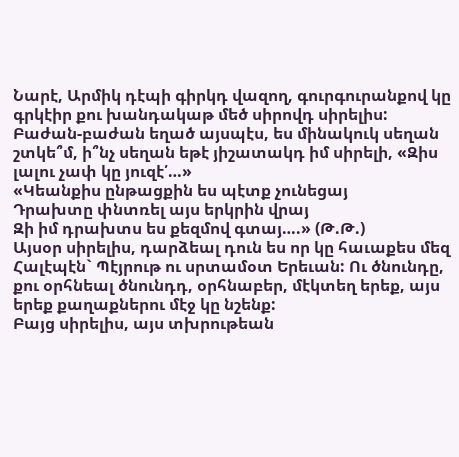Նարէ, Արմիկ դէպի գիրկդ վազող, գուրգուրանքով կը գրկէիր քու խանդակաթ մեծ սիրովդ սիրելիս:
Բաժան-բաժան եղած այսպէս, ես մինակուկ սեղան շտկե՞մ, ի՞նչ սեղան եթէ յիշատակդ իմ սիրելի, «Զիս լալու չափ կը յուզէ՛…»
«Կեանքիս ընթացքին ես պէտք չունեցայ
Դրախտը փնտռել այս երկրին վրայ
Զի իմ դրախտս ես քեզմով գտայ….» (Թ.Թ.)
Այսօր սիրելիս, դարձեալ դուն ես որ կը հաւաքես մեզ Հալէպէն` Պէյրութ ու սրտամօտ Երեւան: Ու ծնունդը, քու օրհնեալ ծնունդդ, օրհնաբեր, մէկտեղ երեք, այս երեք քաղաքներու մէջ կը նշենք:
Բայց սիրելիս, այս տխրութեան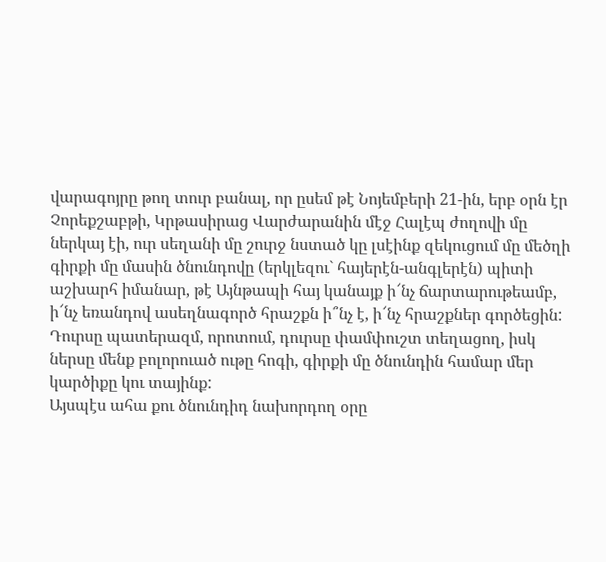վարագոյրը թող տուր բանալ, որ ըսեմ թէ Նոյեմբերի 21-ին, երբ օրն էր Չորեքշաբթի, Կրթասիրաց Վարժարանին մէջ Հալէպ ժողովի մը ներկայ էի, ուր սեղանի մը շուրջ նստած կը լսէինք զեկուցում մը մեծղի գիրքի մը մասին ծնունդովը (երկլեզու` հայերէն-անգլերէն) պիտի աշխարհ իմանար, թէ Այնթապի հայ կանայք ի՜նչ ճարտարութեամբ, ի՜նչ եռանդով ասեղնագործ հրաշքն ի՞նչ է, ի՜նչ հրաշքներ գործեցին:
Դուրսը պատերազմ, որոտում, դուրսը փամփուշտ տեղացող, իսկ ներսը մենք բոլորուած ութը հոգի, գիրքի մը ծնունդին համար մեր կարծիքը կու տայինք:
Այսպէս ահա քու ծնունդիդ նախորդող օրը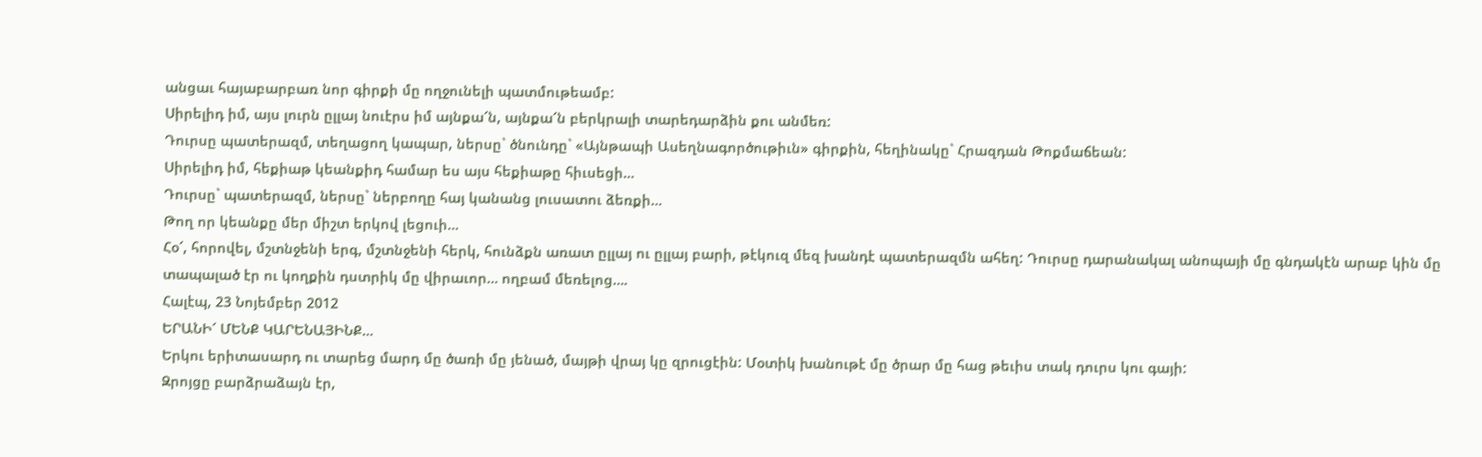անցաւ հայաբարբառ նոր գիրքի մը ողջունելի պատմութեամբ:
Սիրելիդ իմ, այս լուրն ըլլայ նուէրս իմ այնքա՜ն, այնքա՜ն բերկրալի տարեդարձին քու անմեռ:
Դուրսը պատերազմ, տեղացող կապար, ներսը` ծնունդը` «Այնթապի Ասեղնագործութիւն» գիրքին, հեղինակը` Հրազդան Թոքմաճեան:
Սիրելիդ իմ, հեքիաթ կեանքիդ համար ես այս հեքիաթը հիւսեցի…
Դուրսը` պատերազմ, ներսը` ներբողը հայ կանանց լուսատու ձեռքի…
Թող որ կեանքը մեր միշտ երկով լեցուի…
Հօ՜, հորովել, մշտնջենի երգ, մշտնջենի հերկ, հունձքն առատ ըլլայ ու ըլլայ բարի, թէկուզ մեզ խանդէ պատերազմն ահեղ: Դուրսը դարանակալ անոպայի մը գնդակէն արաբ կին մը տապալած էր ու կողքին դստրիկ մը վիրաւոր… ողբամ մեռելոց….
Հալէպ, 23 Նոյեմբեր 2012
ԵՐԱՆԻ՜ ՄԵՆՔ ԿԱՐԵՆԱՅԻՆՔ…
Երկու երիտասարդ ու տարեց մարդ մը ծառի մը յենած, մայթի վրայ կը զրուցէին: Մօտիկ խանութէ մը ծրար մը հաց թեւիս տակ դուրս կու գայի:
Զրոյցը բարձրաձայն էր,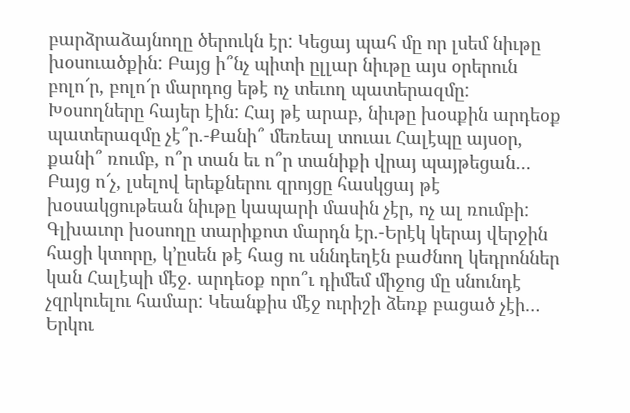բարձրաձայնողը ծերուկն էր: Կեցայ պահ մը որ լսեմ նիւթը խօսուածքին: Բայց ի՞նչ պիտի ըլլար նիւթը այս օրերուն բոլո՜ր, բոլո՜ր մարդոց եթէ ոչ տեւող պատերազմը:
Խօսողները հայեր էին: Հայ թէ արաբ, նիւթը խօսքին արդեօք պատերազմը չէ՞ր.-Քանի՞ մեռեալ տուաւ Հալէպը այսօր, քանի՞ ռումբ, ո՞ր տան եւ ո՞ր տանիքի վրայ պայթեցան…
Բայց ո՜չ, լսելով երեքներու զրոյցը հասկցայ թէ խօսակցութեան նիւթը կապարի մասին չէր, ոչ ալ ռումբի: Գլխաւոր խօսողը տարիքոտ մարդն էր.-Երէկ կերայ վերջին հացի կտորը, կ’ըսեն թէ հաց ու սննդեղէն բաժնող կեդրոններ կան Հալէպի մէջ. արդեօք որո՞ւ դիմեմ միջոց մը սնունդէ չզրկուելու համար: Կեանքիս մէջ ուրիշի ձեռք բացած չէի…
Երկու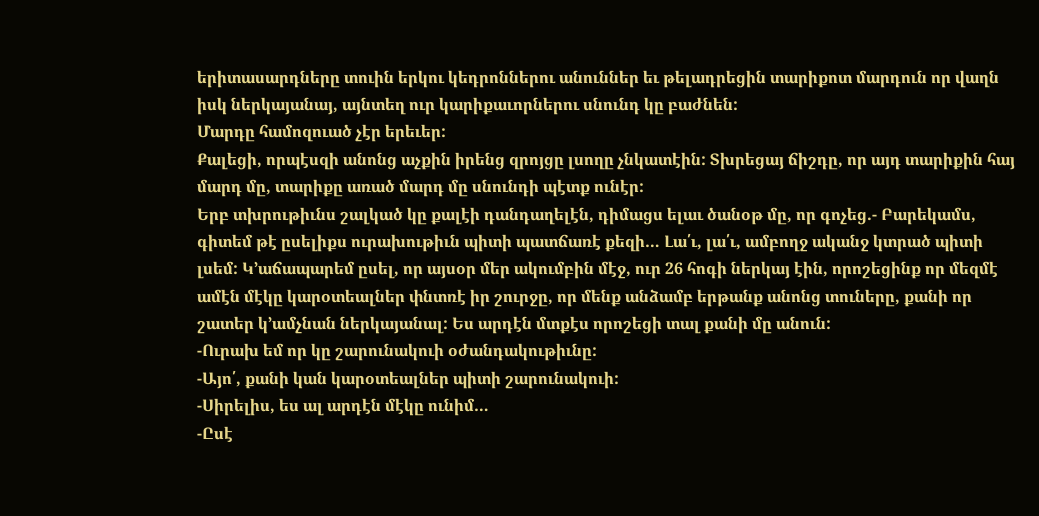երիտասարդները տուին երկու կեդրոններու անուններ եւ թելադրեցին տարիքոտ մարդուն որ վաղն իսկ ներկայանայ, այնտեղ ուր կարիքաւորներու սնունդ կը բաժնեն:
Մարդը համոզուած չէր երեւեր:
Քալեցի, որպէսզի անոնց աչքին իրենց զրոյցը լսողը չնկատէին: Տխրեցայ ճիշդը, որ այդ տարիքին հայ մարդ մը, տարիքը առած մարդ մը սնունդի պէտք ունէր:
Երբ տխրութիւնս շալկած կը քալէի դանդաղելէն, դիմացս ելաւ ծանօթ մը, որ գոչեց.- Բարեկամս, գիտեմ թէ ըսելիքս ուրախութիւն պիտի պատճառէ քեզի… Լա՛ւ, լա՛ւ, ամբողջ ականջ կտրած պիտի լսեմ: Կ’աճապարեմ ըսել, որ այսօր մեր ակումբին մէջ, ուր 26 հոգի ներկայ էին, որոշեցինք որ մեզմէ ամէն մէկը կարօտեալներ փնտռէ իր շուրջը, որ մենք անձամբ երթանք անոնց տուները, քանի որ շատեր կ’ամչնան ներկայանալ: Ես արդէն մտքէս որոշեցի տալ քանի մը անուն:
-Ուրախ եմ որ կը շարունակուի օժանդակութիւնը:
-Այո՛, քանի կան կարօտեալներ պիտի շարունակուի:
-Սիրելիս, ես ալ արդէն մէկը ունիմ…
-Ըսէ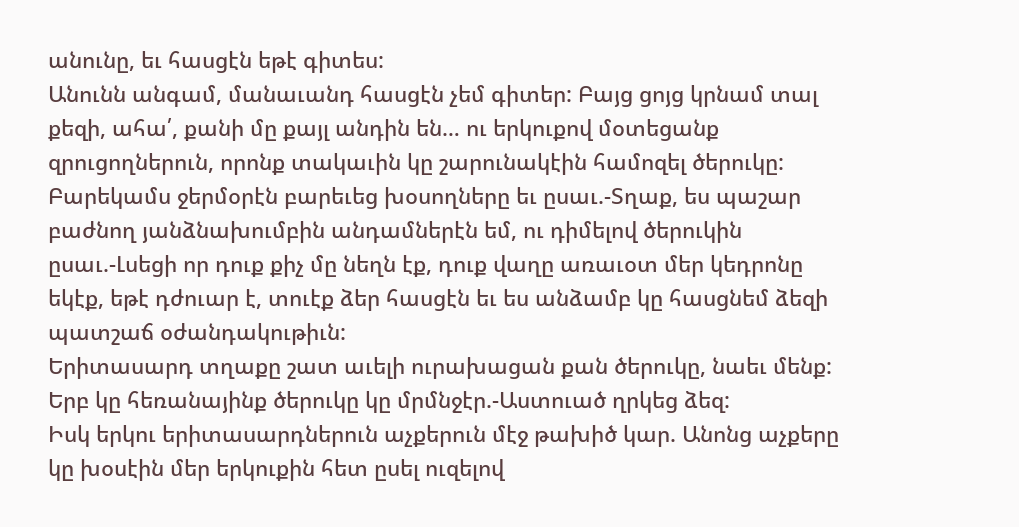անունը, եւ հասցէն եթէ գիտես:
Անունն անգամ, մանաւանդ հասցէն չեմ գիտեր: Բայց ցոյց կրնամ տալ քեզի, ահա՛, քանի մը քայլ անդին են… ու երկուքով մօտեցանք զրուցողներուն, որոնք տակաւին կը շարունակէին համոզել ծերուկը:
Բարեկամս ջերմօրէն բարեւեց խօսողները եւ ըսաւ.-Տղաք, ես պաշար բաժնող յանձնախումբին անդամներէն եմ, ու դիմելով ծերուկին ըսաւ.-Լսեցի որ դուք քիչ մը նեղն էք, դուք վաղը առաւօտ մեր կեդրոնը եկէք, եթէ դժուար է, տուէք ձեր հասցէն եւ ես անձամբ կը հասցնեմ ձեզի պատշաճ օժանդակութիւն:
Երիտասարդ տղաքը շատ աւելի ուրախացան քան ծերուկը, նաեւ մենք:
Երբ կը հեռանայինք ծերուկը կը մրմնջէր.-Աստուած ղրկեց ձեզ:
Իսկ երկու երիտասարդներուն աչքերուն մէջ թախիծ կար. Անոնց աչքերը կը խօսէին մեր երկուքին հետ ըսել ուզելով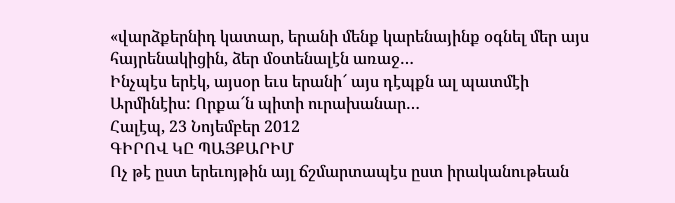«վարձքերնիդ կատար, երանի մենք կարենայինք օգնել մեր այս հայրենակիցին, ձեր մօտենալէն առաջ…
Ինչպէս երէկ, այսօր եւս երանի՜ այս դէպքն ալ պատմէի Արմինէիս: Որքա՜ն պիտի ուրախանար…
Հալէպ, 23 Նոյեմբեր 2012
ԳԻՐՈՎ ԿԸ ՊԱՅՔԱՐԻՄ
Ոչ թէ ըստ երեւոյթին այլ ճշմարտապէս ըստ իրականութեան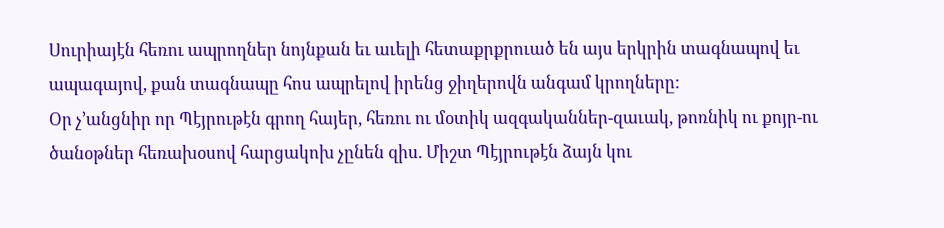Սուրիայէն հեռու ապրողներ նոյնքան եւ աւելի հետաքրքրուած են այս երկրին տագնապով եւ ապագայով, քան տագնապը հոս ապրելով իրենց ջիղերովն անգամ կրողները:
Օր չ’անցնիր որ Պէյրութէն գրող հայեր, հեռու ու մօտիկ ազգականներ-զաւակ, թոռնիկ ու քոյր-ու ծանօթներ հեռախօսով հարցակոխ չընեն զիս. Միշտ Պէյրութէն ձայն կու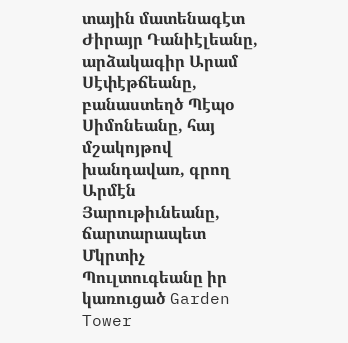տային մատենագէտ Ժիրայր Դանիէլեանը, արձակագիր Արամ Սէփէթճեանը, բանաստեղծ Պէպօ Սիմոնեանը, հայ մշակոյթով խանդավառ, գրող Արմէն Յարութիւնեանը, ճարտարապետ Մկրտիչ Պուլտուգեանը իր կառուցած Garden Tower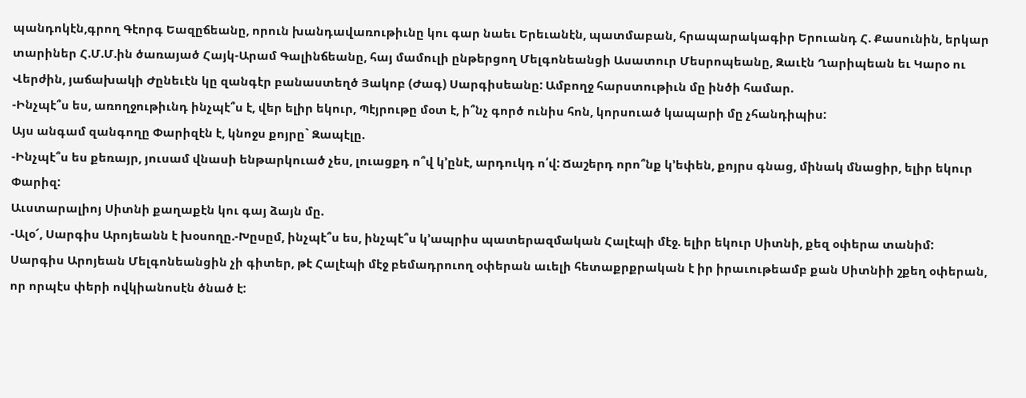պանդոկէն,գրող Գէորգ Եազըճեանը, որուն խանդավառութիւնը կու գար նաեւ Երեւանէն, պատմաբան, հրապարակագիր Երուանդ Հ. Քասունին, երկար տարիներ Հ.Մ.Մ.ին ծառայած Հայկ-Արամ Գալինճեանը, հայ մամուլի ընթերցող Մելգոնեանցի Ասատուր Մեսրոպեանը, Զաւէն Ղարիպեան եւ Կարօ ու Վերժին, յաճախակի Ժընեւէն կը զանգէր բանաստեղծ Յակոբ (Ժագ) Սարգիսեանը: Ամբողջ հարստութիւն մը ինծի համար.
-Ինչպէ՞ս ես, առողջութիւնդ ինչպէ՞ս է, վեր ելիր եկուր, Պէյրութը մօտ է, ի՞նչ գործ ունիս հոն, կորսուած կապարի մը չհանդիպիս:
Այս անգամ զանգողը Փարիզէն է, կնոջս քոյրը` Զապէլը.
-Ինչպէ՞ս ես քեռայր, յուսամ վնասի ենթարկուած չես, լուացքդ ո՞վ կ’ընէ, արդուկդ ո՛վ: Ճաշերդ որո՞նք կ’եփեն, քոյրս գնաց, մինակ մնացիր, ելիր եկուր Փարիզ:
Աւստարալիոյ Սիտնի քաղաքէն կու գայ ձայն մը.
-Ալօ՜, Սարգիս Արոյեանն է խօսողը.-Խըսըմ, ինչպէ՞ս ես, ինչպէ՞ս կ’ապրիս պատերազմական Հալէպի մէջ. ելիր եկուր Սիտնի, քեզ օփերա տանիմ:
Սարգիս Արոյեան Մելգոնեանցին չի գիտեր, թէ Հալէպի մէջ բեմադրուող օփերան աւելի հետաքրքրական է իր իրաւութեամբ քան Սիտնիի շքեղ օփերան, որ որպէս փերի ովկիանոսէն ծնած է: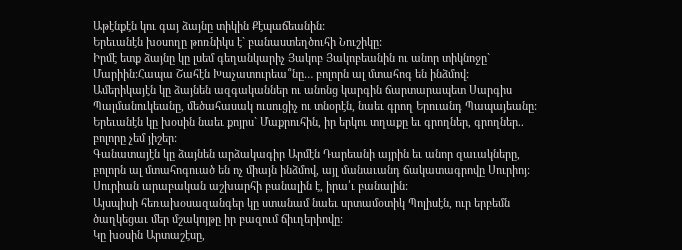Աթէնքէն կու գայ ձայնը տիկին Քէպաճեանին:
Երեւանէն խօսողը թոռնիկս է` բանաստեղծուհի Նուշիկը:
Իրմէ ետք ձայնը կը լսեմ գեղանկարիչ Յակոբ Յակոբեանին ու անոր տիկնոջը` Մարիին:Հապա Շահէն Խաչատուրեա՞նը… բոլորն ալ մտահոգ են ինձմով:
Ամերիկայէն կը ձայնեն ազգականներ ու անոնց կարգին ճարտարապետ Սարգիս Պալմանուկեանը, մեծահասակ ուսուցիչ ու տնօրէն, նաեւ գրող Երուանդ Պապայեանը:
Երեւանէն կը խօսին նաեւ քոյրս` Մաքրուհին, իր երկու տղաքը եւ գրողներ, գրողներ.. բոլորը չեմ յիշեր:
Գանատայէն կը ձայնեն արձակագիր Արմէն Դարեանի այրին եւ անոր զաւակները, բոլորն ալ մտահոգուած են ոչ միայն ինձմով, այլ մանաւանդ ճակատագրովը Սուրիոյ: Սուրիան արաբական աշխարհի բանալին է, իրա՛ւ բանալին:
Այսպիսի հեռախօսազանգեր կը ստանամ նաեւ սրտամօտիկ Պոլիսէն, ուր երբեմն ծաղկեցաւ մեր մշակոյթը իր բազում ճիւղերիովը:
Կը խօսին Արտաշէսը,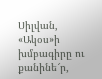Սիլվան, «Ակօս»ի խմբագիրը ու քանինե՜ր,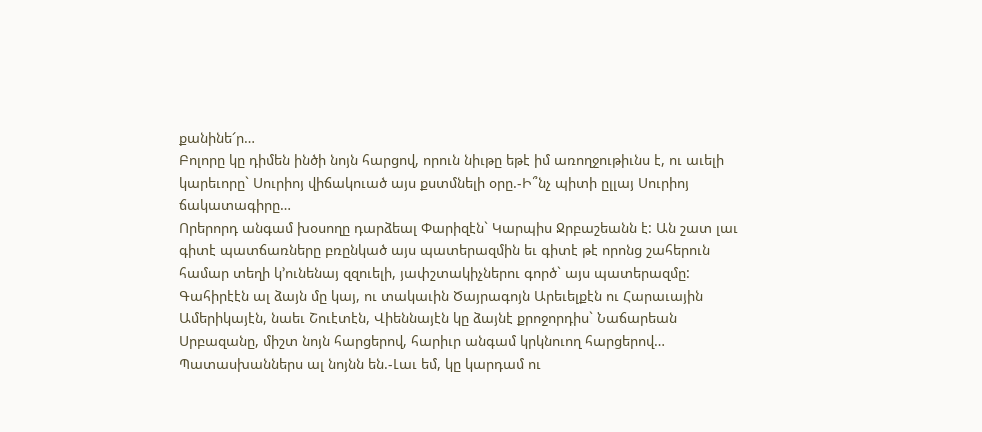քանինե՜ր…
Բոլորը կը դիմեն ինծի նոյն հարցով, որուն նիւթը եթէ իմ առողջութիւնս է, ու աւելի կարեւորը` Սուրիոյ վիճակուած այս քստմնելի օրը.-Ի՞նչ պիտի ըլլայ Սուրիոյ ճակատագիրը…
Որերորդ անգամ խօսողը դարձեալ Փարիզէն` Կարպիս Ջրբաշեանն է: Ան շատ լաւ գիտէ պատճառները բռընկած այս պատերազմին եւ գիտէ թէ որոնց շահերուն համար տեղի կ’ունենայ զզուելի, յափշտակիչներու գործ` այս պատերազմը:
Գահիրէէն ալ ձայն մը կայ, ու տակաւին Ծայրագոյն Արեւելքէն ու Հարաւային Ամերիկայէն, նաեւ Շուէտէն, Վիեննայէն կը ձայնէ քրոջորդիս` Նաճարեան Սրբազանը, միշտ նոյն հարցերով, հարիւր անգամ կրկնուող հարցերով…
Պատասխաններս ալ նոյնն են.-Լաւ եմ, կը կարդամ ու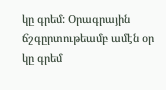կը գրեմ: Օրագրային ճշգըրտութեամբ ամէն օր կը գրեմ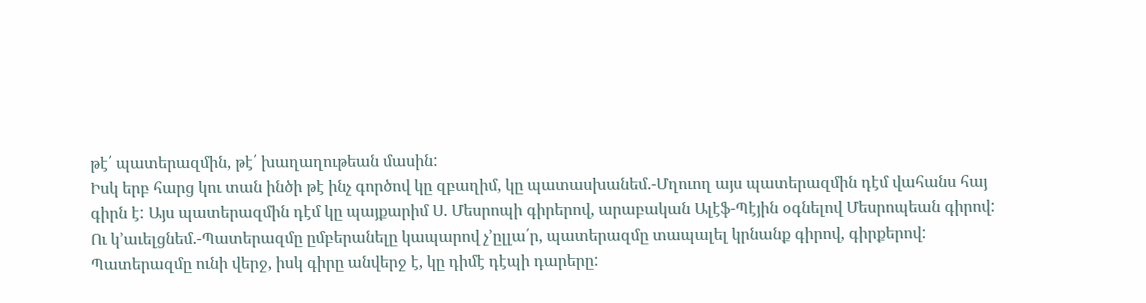թէ՛ պատերազմին, թէ՛ խաղաղութեան մասին:
Իսկ երբ հարց կու տան ինծի թէ ինչ գործով կը զբաղիմ, կը պատասխանեմ.-Մղուող այս պատերազմին դէմ վահանս հայ գիրն է: Այս պատերազմին դէմ կը պայքարիմ Ս. Մեսրոպի գիրերով, արաբական Ալէֆ-Պէյին օգնելով Մեսրոպեան գիրով: Ու կ’աւելցնեմ.-Պատերազմը ըմբերանելը կապարով չ’ըլլա՛ր, պատերազմը տապալել կրնանք գիրով, գիրքերով: Պատերազմը ունի վերջ, իսկ գիրը անվերջ է, կը դիմէ դէպի դարերը: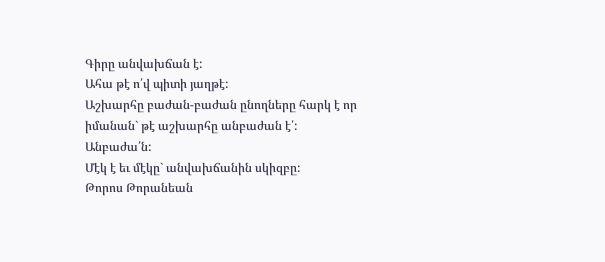Գիրը անվախճան է:
Ահա թէ ո՛վ պիտի յաղթէ:
Աշխարհը բաժան-բաժան ընողները հարկ է որ իմանան` թէ աշխարհը անբաժան է՛:
Անբաժա՛ն:
Մէկ է եւ մէկը` անվախճանին սկիզբը:
Թորոս Թորանեան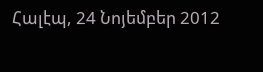Հալէպ, 24 Նոյեմբեր 2012